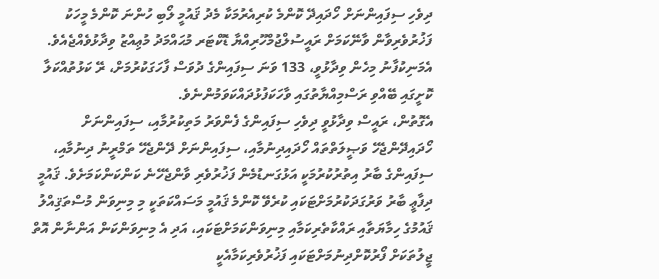ދިވެހި ސިފައިންނަށް ހޯދައިދޭ ކޮންމެ ކުރިއެރުމަކާ މެދު ޤައުމީ ލޯބި ހުންނަ ކޮންމެ މީހަކު ފަޚުރުވެރިވާން ވާނޭކަމަށް ރައީސުލްޖުމްހޫރިއްޔާ ޑޮކްޓަރ މުޙައްމަދު މުޢިއްޒު ވިދާޅުވެއްޖެއެވެ.
އެމަނިކުފާނު މިހެން ވިދާޅުވީ، 133 ވަނަ ސިފައިންގެ ދުވަސް ފާހަގަކުރުމަށް، ރޭ ކަޅުތުއްކަލާ ކޮށީގައި ބޭއްވި ރަސްމިއްޔާތުގައި ވާހަކަފުޅުދައްކަވަމުންނެވެ.
އެގޮތުން، ރައީސް ވިދާޅުވީ ދިވެހި ސިފައިންގެ ފެންވަރު މަތިކުރުމާއި، ސިފައިންނަށް ހޯދައިދޭންޖެހޭ ވަޞީލަތްތައް ހޯދައިދިނުމާއި، ސިފައިންނަށް ދޭންޖެހޭ ތަމްރީނު ދިނުމާއި، ސިފައިންގެ ބާރު އިތުރުކުރުމަކީ އަޅުގަނޑުމެން ފަޚުރުވެރި ވާންޖެހޭނެ ކަންކަންކަމަށެވެ. ޤައުމީ ދިފާޢީ ބާރު ވަރުގަދަކުރުމަށްޓަކައި ކުރެވޭ ކޮންމެ ޤައުމީ މަސައްކަތަކީ މި މިނިވަން މުސްތަޤިއްލު ޤައުމުގެ ހިމާޔަތާއި ރައްކާތެރިކަމާއި މިނިވަންކަމަށްޓަކައި، އަދި އެ މިނިވަންކަން އަންނާން އޮތް ޖީލުތަކަށް ފޯރުކޮށްދިނުމަށްޓަކައި ފަޚުރުވެރިކަމާއެކީ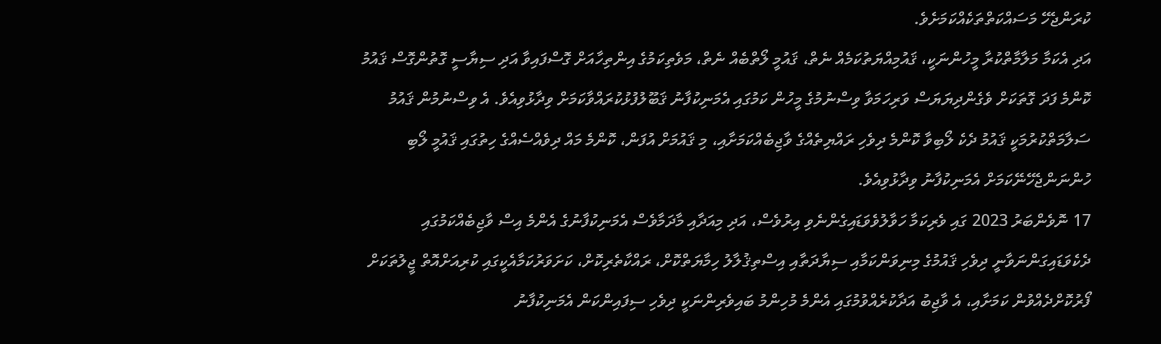ކުރަންޖެހޭ މަސައްކަތްތަކެއްކަމަށެވެ.
އަދި އެކަމާ މަލާމާތްކުރާ މީހުންނަކީ، ޤައުމިއްޔަތުކަމެއް ނެތް، ޤައުމީ ލޯތްބެއް ނެތް، މަވެތިކަމުގެ އިންތިހާއަށް ގޮސްފައިވާ އަދި ސިޔާސީ ގޮތުންގޮސް ޤައުމު ކޮންމެ ފަދަ ގޮތަކަށް ވެގެންދިޔަޔަސް ވަރިހަމަވާ ވިސްނުމުގެ މީހުން ކަމުގައި އެމަނިކުފާނު ޤަބޫލުފުޅުކުރައްވާކަމަށް ވިދާޅުވިއެވެ. އެ ވިސްނުމުން ޤައުމު ސަލާމަތްކުރުމަކީ ޤައުމު ދެކެ ލޯބިވާ ކޮންމެ ދިވެހި ރައްޔިތެއްގެ ވާޖިބެއްކަމަށާއި، މި ޤައުމަށް އުފަން، ކޮންމެ މައް ދިވެއްސެއްގެ ހިތުގައި ޤައުމީ ލޯބި ހުންނަންޖެހޭނޭކަމަށް އެމަނިކުފާނު ވިދާޅުވިއެވެ.
17 ނޮވެންބަރު 2023 ގައި ވެރިކަމާ ހަވާލުވެވަޑައިގެންނެވި އިރުވެސް، އަދި މިއަދާއި މާދަމާވެސް އެމަނިކުފާނުގެ އެންމެ އިސް ވާޖިބެއްކަމުގައި ދެކެވަޑައިގަންނަވާނީ ދިވެހި ޤައުމުގެ މިނިވަންކަމާއި ސިޔާދަތާއި އިސްތިޤުލާލު ހިމާޔަތްކޮށް، ރައްކާތެރިކޮށް، ކަށަވަރުކަމާއެކީގައި ކުރިއަށްއޮތް ޖީލުތަކަށް ފޯރުކޮށްދެއްވުން ކަމަށާއި، އެ ވާޖިބު އަދާކުރެއްވުމުގައި އެންމެ މުހިންމު ބައިވެރިންނަކީ ދިވެހި ސިފައިންކަން އެމަނިކުފާނު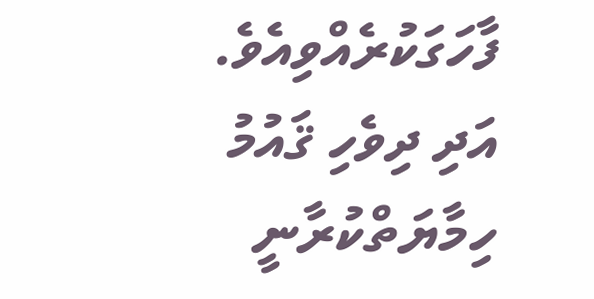ފާހަގަކުރެއްވިއެވެ.
އަދި ދިވެހި ޤައުމު ހިމާޔަތްކުރާނީ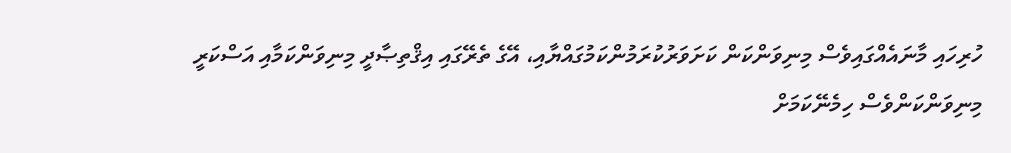ހުރިހައި މާނައެއްގައިވެސް މިނިވަންކަން ކަށަވަރުކުރަމުންކަމުގައްޔާއި، އޭގެ ތެރޭގައި އިޤްތިޞާދީ މިނިވަންކަމާއި އަސްކަރީ މިނިވަންކަންވެސް ހިމެނޭކަމަށް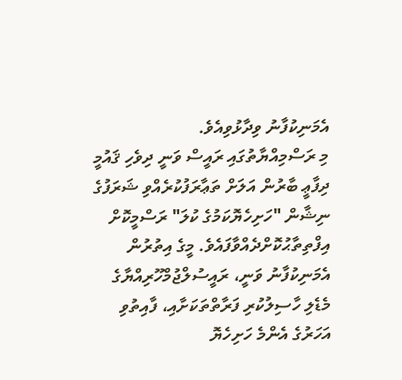އެމަނިކުފާނު ވިދާޅުވިއެވެ.
މި ރަސްމިއްޔާތުގައި ރައީސް ވަނީ ދިވެހި ޤައުމީ ދިފާޢީ ބާރުން އަލަށް ތަޢާރަފުކުރެއްވި ޝަރަފުގެ ނިޝާން "ހަށިހެޔޮކަމުގެ ކުލަ" ރަސްމީކޮށް އިފްތިތާޙުކޮށްދެއްވާފައެވެ. މީގެ އިތުރުން އެމަނިކުފާނު ވަނީ، ރައީސުލްޖުމްހޫރިއްޔާގެ މެޑެލި ހާސިލުކުރި ފަރާތްތަކަށާއި، ފާއިތުވި އަހަރުގެ އެންމެ ހަށިހެޔޮ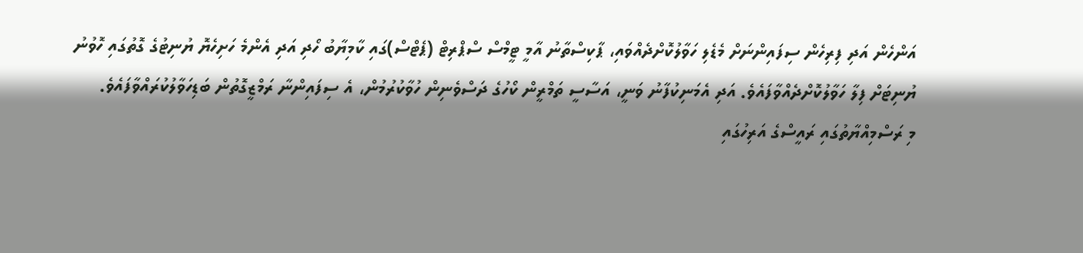އަންހެން އަދި ފިރިހެން ސިފައިންނަށް މެޑެލި ހަވާލުކޮށްދެއްވައި، ޕާކިސްތާނު އާމީ ޓީމްސް ސްޕްރިޓް (ޕެޓްސް)ގައި ކާމިޔާބު ހޯދި އަދި އެންމެ ހަށިހެޔޮ ޔުނިޓުގެ ގޮތުގައި ހޮވުނު ޔުނިޓަށް ފިލާ ހަވާލުކޮށްދެއްވާފައެވެ. އަދި އެމަނިކުފާނު ވަނީ، އަސާސީ ތަމްރީން ކޯހުގެ ދަސްވެނިން ހުވާކުރުމުން، އެ ސިފައިންނާ ރަމްޒީގޮތުން ބަޑިހަވާލުކުރައްވާފައެވެ.
މި ރަސްމިއްޔާތުގައި ރައީސްގެ އަރިހުގައި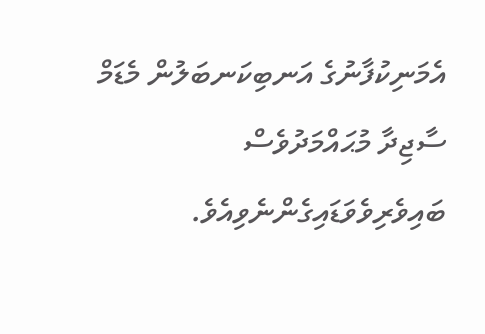އެމަނިކުފާނުގެ އަނބިކަނބަލުން މެޑަމް ސާޖިދާ މުޙައްމަދުވެސް ބައިވެރިވެވަޑައިގެންނެވިއެވެ.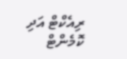ރިއެކްޓް އަދި ކޮމެންޓް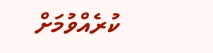ކުރެއްވުމަށް